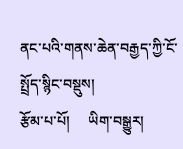ནང་པའི་གནས་ཆེན་བརྒྱད་ཀྱི་ངོ་སྤྲོད་སྙིང་བསྡུས།
རྩོམ་པ་པོ།     ཡིག་བསྒྱུར།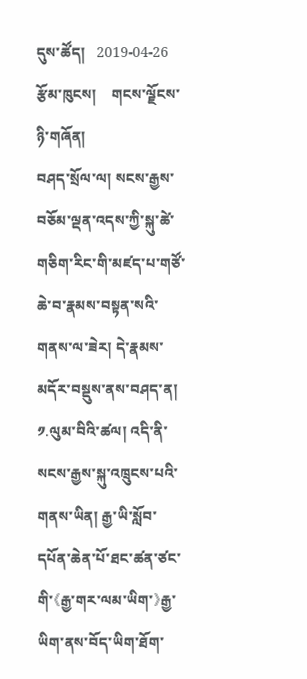དུས་ཚོད།   2019-04-26   རྩོམ་ཁུངས།    གངས་ལྗོངས་ཉི་གཞོན།
བཤད་སྲོལ་ལ། སངས་རྒྱས་བཅོམ་ལྡན་འདས་ཀྱི་སྐུ་ཚེ་གཅིག་རིང་གི་མཛད་པ་གཙོ་ཆེ་བ་རྣམས་བསྟན་སའི་གནས་ལ་ཟེར། དེ་རྣམས་མདོར་བསྡུས་ནས་བཤད་ན།
༡.ལུམ་བིའི་ཚལ། འདི་ནི་སངས་རྒྱས་སྐུ་འཁྲུངས་པའི་གནས་ཡིན། རྒྱ་ཡི་སློབ་དཔོན་ཆེན་པོ་ཐང་ཚན་ཙང་གི་《རྒྱ་གར་ལམ་ཡིག་》རྒྱ་ཡིག་ནས་བོད་ཡིག་ཐོག་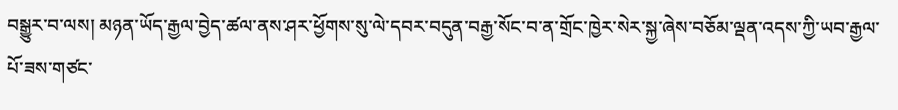བསྒྱུར་བ་ལས། མཉན་ཡོད་རྒྱལ་བྱེད་ཚལ་ནས་ཤར་ཕྱོགས་སུ་ལེ་དབར་བདུན་བརྒྱ་སོང་བ་ན་གྲོང་ཁྱེར་སེར་སྐྱ་ཞེས་བཅོམ་ལྡན་འདས་ཀྱི་ཡབ་རྒྱལ་པོ་ཟས་གཙང་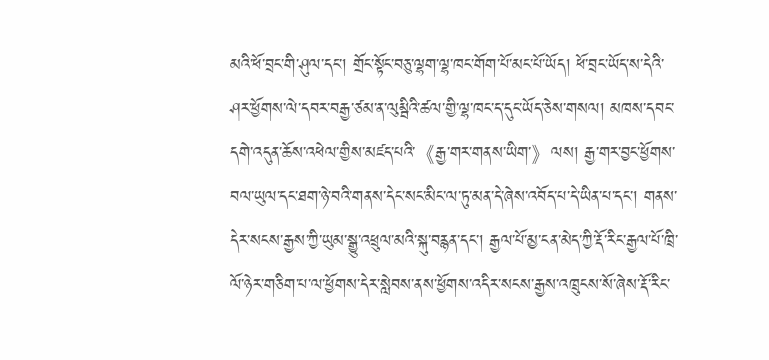མའི་ཕོ་བྲང་གི་ཤུལ་དང་། གྲོང་སྟོང་བཅུ་ལྷག་ལྷ་ཁང་གོག་པོ་མང་པོ་ཡོད། ཕོ་བྲང་ཡོད་ས་དེའི་ཤར་ཕྱོགས་ལེ་དབར་བརྒྱ་ཙམ་ན་ལུམྦིའི་ཚལ་གྱི་ལྷ་ཁང་ད་དུང་ཡོད་ཅེས་གསལ། མཁས་དབང་དགེ་འདུན་ཆོས་འཕེལ་གྱིས་མཛད་པའི་《རྒྱ་གར་གནས་ཡིག་》ལས། རྒྱ་གར་བྱང་ཕྱོགས་བལ་ཡུལ་དང་ཐག་ཉེ་བའི་གནས་དེང་སང་མིང་ལ་ཏུ་མན་དེ་ཞེས་འབོད་པ་དེ་ཡིན་པ་དང་། གནས་དེར་སངས་རྒྱས་ཀྱི་ཡུམ་སྒྱུ་འཕྲུལ་མའི་སྐུ་བརྙན་དང་། རྒྱལ་པོ་མྱ་ངན་མེད་ཀྱི་རྡོ་རིང་རྒྱལ་པོ་ཁྲི་ལོ་ཉེར་གཅིག་པ་ལ་ཕྱོགས་དེར་སླེབས་ནས་ཕྱོགས་འདིར་སངས་རྒྱས་འཁྲུངས་སོ་ཞེས་རྡོ་རིང་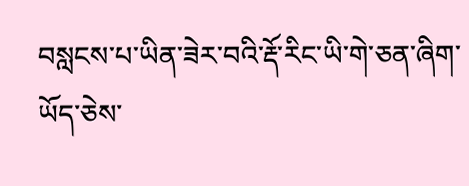བསླངས་པ་ཡིན་ཟེར་བའི་རྡོ་རིང་ཡི་གེ་ཅན་ཞིག་ཡོད་ཅེས་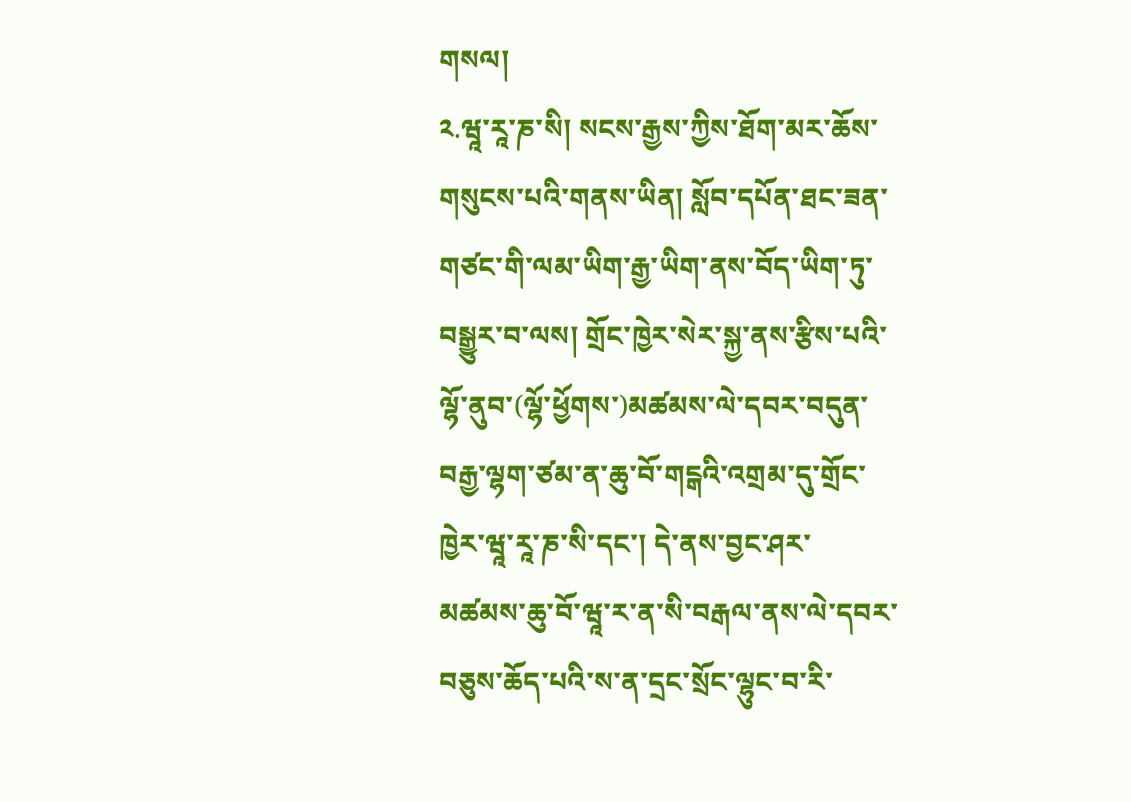གསལ།
༢.ཝཱ་རཱ་ཎ་སི། སངས་རྒྱས་ཀྱིས་ཐོག་མར་ཆོས་གསུངས་པའི་གནས་ཡིན། སློབ་དཔོན་ཐང་ཟན་གཙང་གི་ལམ་ཡིག་རྒྱ་ཡིག་ནས་བོད་ཡིག་ཏུ་བསྒྱུར་བ་ལས། གྲོང་ཁྱེར་སེར་སྐྱ་ནས་རྩིས་པའི་ལྷོ་ནུབ་(ལྷོ་ཕྱོགས་)མཚམས་ལེ་དབར་བདུན་བརྒྱ་ལྷག་ཙམ་ན་ཆུ་བོ་གངྒའི་འགྲམ་དུ་གྲོང་ཁྱེར་ཝཱ་རཱ་ཎ་སི་དང་། དེ་ནས་བྱང་ཤར་མཚམས་ཆུ་བོ་ཝཱ་ར་ན་སི་བརྒལ་ནས་ལེ་དབར་བཅུས་ཆོད་པའི་ས་ན་དྲང་སྲོང་ལྷུང་བ་རི་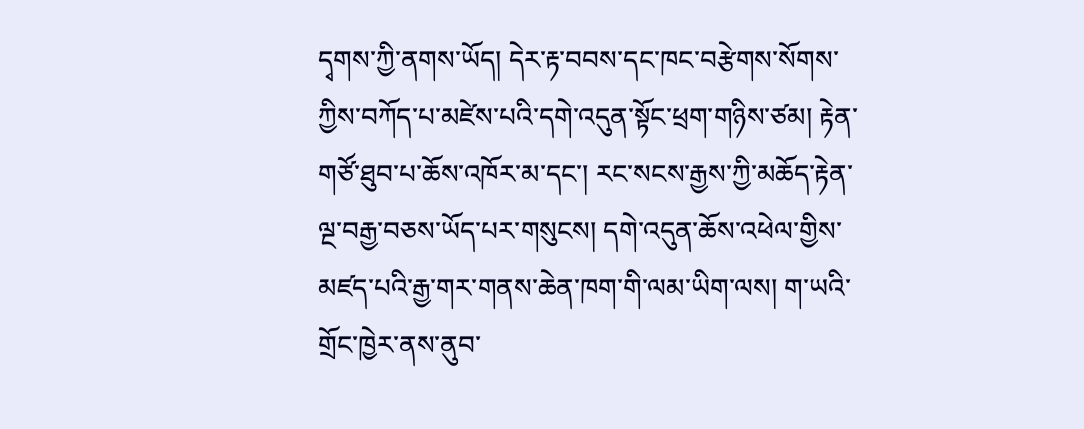དྭགས་ཀྱི་ནགས་ཡོད། དེར་རྟ་བབས་དང་ཁང་བརྩེགས་སོགས་ཀྱིས་བཀོད་པ་མཛེས་པའི་དགེ་འདུན་སྟོང་ཕྲག་གཉིས་ཙམ། རྟེན་གཙོ་ཐུབ་པ་ཆོས་འཁོར་མ་དང་། རང་སངས་རྒྱས་ཀྱི་མཆོད་རྟེན་ལྔ་བརྒྱ་བཅས་ཡོད་པར་གསུངས། དགེ་འདུན་ཆོས་འཕེལ་གྱིས་མཛད་པའི་རྒྱ་གར་གནས་ཆེན་ཁག་གི་ལམ་ཡིག་ལས། ག་ཡའི་གྲོང་ཁྱེར་ནས་ནུབ་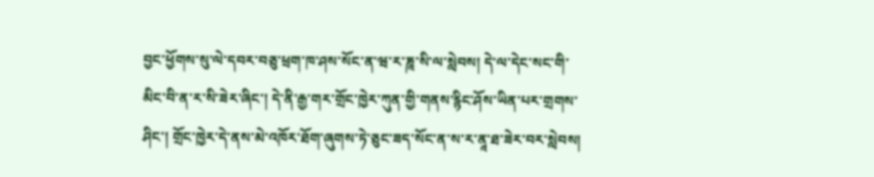བྱང་ཕྱོགས་སུ་ལེ་དབར་བཅུ་ཕྲག་ཁ་ཤས་སོང་ན་ཝ་ར་ཎཱ་སི་ལ་སླེབས། དེ་ལ་དེང་སང་གི་མིང་བི་ན་ར་སི་ཟེར་ཞིང་། དེ་ནི་རྒྱ་གར་གྲོང་ཁྱེར་ཀུན་གྱི་གནས་རྙིང་ཤོས་ཡིན་པར་གྲགས་ཤིང་། གྲོང་ཁྱེར་དེ་ནས་མེ་འཁོར་ཐོག་ཞུགས་ཏེ་ཅུང་ཟད་སོང་ན་ས་ར་ནཱ་ཐ་ཟེར་བར་སླེབས།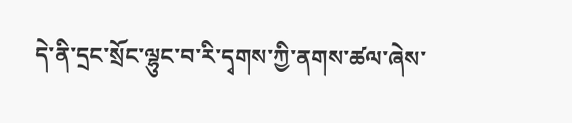དེ་ནི་དྲང་སྲོང་ལྷུང་བ་རི་དྭགས་ཀྱི་ནགས་ཚལ་ཞེས་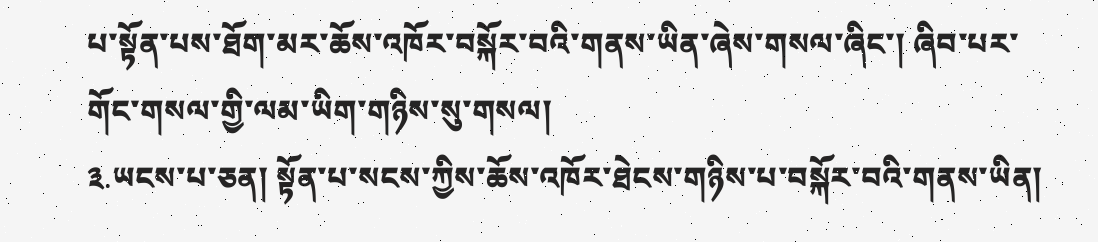པ་སྟོན་པས་ཐོག་མར་ཆོས་འཁོར་བསྐོར་བའི་གནས་ཡིན་ཞེས་གསལ་ཞིང་། ཞིབ་པར་གོང་གསལ་གྱི་ལམ་ཡིག་གཉིས་སུ་གསལ།
༣.ཡངས་པ་ཅན། སྟོན་པ་སངས་ཀྱིས་ཆོས་འཁོར་ཐེངས་གཉིས་པ་བསྐོར་བའི་གནས་ཡིན།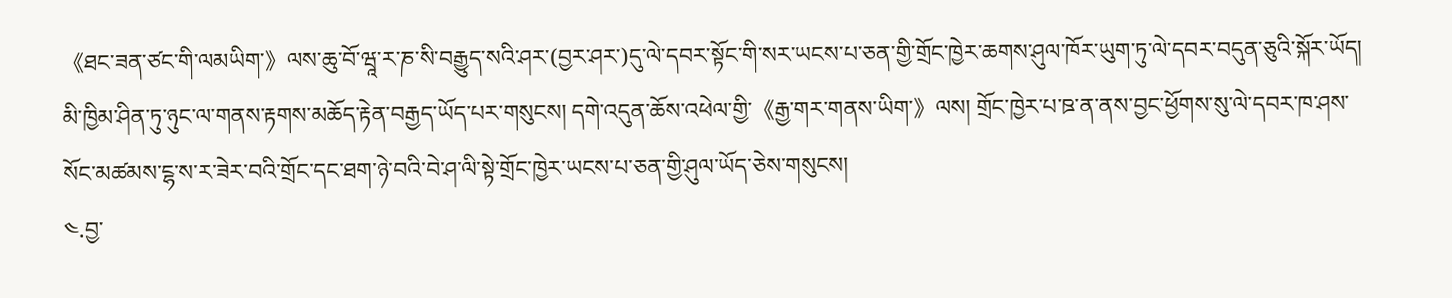《ཐང་ཟན་ཙང་གི་ལམཡིག་》ལས་ཆུ་བོ་ཝཱ་ར་ཎ་སི་བརྒྱུད་སའི་ཤར་(བྱར་ཤར་)དུ་ལེ་དབར་སྟོང་གི་སར་ཡངས་པ་ཅན་གྱི་གྲོང་ཁྱེར་ཆགས་ཤུལ་ཁོར་ཡུག་ཏུ་ལེ་དབར་བདུན་ཅུའི་སྐོར་ཡོད། མི་ཁྱིམ་ཤིན་ཏུ་ཉུང་ལ་གནས་རྟགས་མཆོད་རྟེན་བརྒྱད་ཡོད་པར་གསུངས། དགེ་འདུན་ཆོས་འཕེལ་གྱི་《རྒྱ་གར་གནས་ཡིག་》ལས། གྲོང་ཁྱེར་པ་ཋ་ན་ནས་བྱང་ཕྱོགས་སུ་ལེ་དབར་ཁ་ཤས་སོང་མཚམས་ངྷ་ས་ར་ཟེར་བའི་གྲོང་དང་ཐག་ཉེ་བའི་བེ་ཤ་ལི་སྟེ་གྲོང་ཁྱེར་ཡངས་པ་ཅན་གྱི་ཤུལ་ཡོད་ཅེས་གསུངས།
༤.བྱ་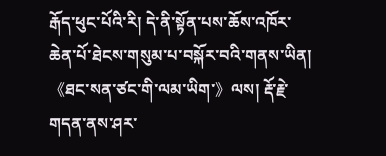རྒོད་ཕུང་པོའི་རི། དེ་ནི་སྟོན་པས་ཆོས་འཁོར་ཆེན་པོ་ཐེངས་གསུམ་པ་བསྐོར་བའི་གནས་ཡིན། 《ཐང་སན་ཙང་གི་ལམ་ཡིག་》ལས། རྡོ་རྗེ་གདན་ནས་ཤར་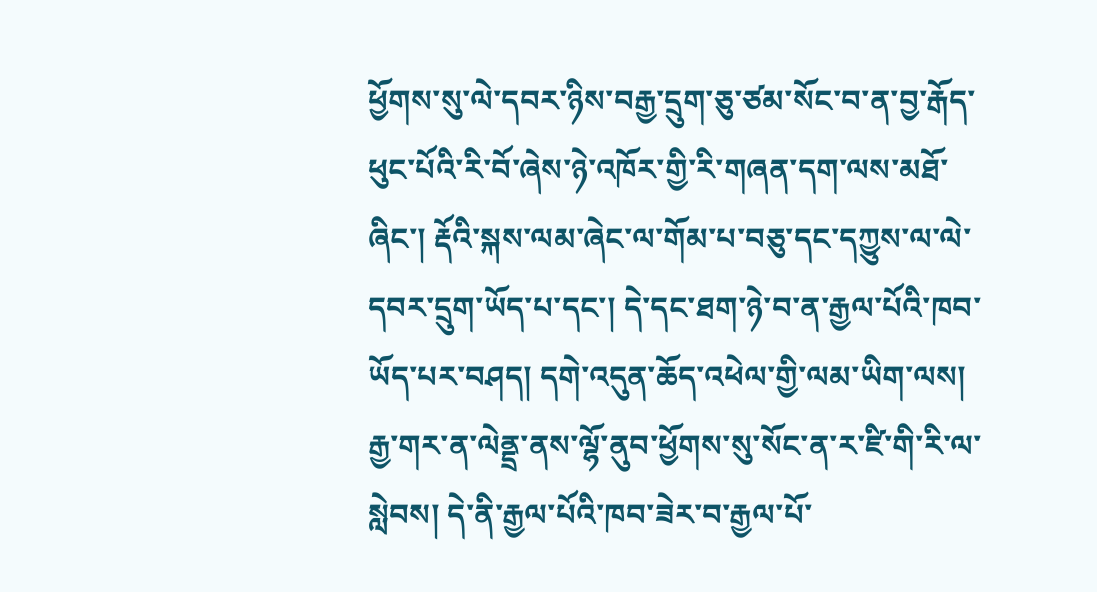ཕྱོགས་སུ་ལེ་དབར་ཉིས་བརྒྱ་དྲུག་ཅུ་ཙམ་སོང་བ་ན་བྱ་རྒོད་ཕུང་པོའི་རི་བོ་ཞེས་ཉེ་འཁོར་གྱི་རི་གཞན་དག་ལས་མཐོ་ཞིང་། རྡོའི་སྐས་ལམ་ཞེང་ལ་གོམ་པ་བཅུ་དང་དཀྱུས་ལ་ལེ་དབར་དྲུག་ཡོད་པ་དང་། དེ་དང་ཐག་ཉེ་བ་ན་རྒྱལ་པོའི་ཁབ་ཡོད་པར་བཤད། དགེ་འདུན་ཆོད་འཕེལ་གྱི་ལམ་ཡིག་ལས། རྒྱ་གར་ན་ལེནྡྲ་ནས་ལྷོ་ནུབ་ཕྱོགས་སུ་སོང་ན་ར་ཛི་གི་རི་ལ་སླེབས། དེ་ནི་རྒྱལ་པོའི་ཁབ་ཟེར་བ་རྒྱལ་པོ་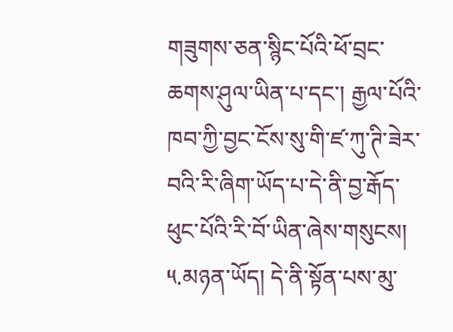གཟུགས་ཅན་སྙིང་པོའི་ཕོ་བྲང་ཆགས་ཤུལ་ཡིན་པ་དང་། རྒྱལ་པོའི་ཁབ་ཀྱི་བྱང་ངོས་སུ་གི་ཛ་ཀུ་ཊི་ཟེར་བའི་རི་ཞིག་ཡོད་པ་དེ་ནི་བྱ་རྒོད་ཕུང་པོའི་རི་བོ་ཡིན་ཞེས་གསུངས།
༥.མཉན་ཡོད། དེ་ནི་སྟོན་པས་མུ་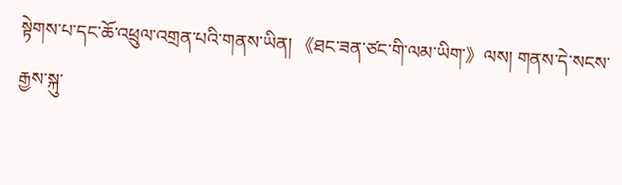སྟེགས་པ་དང་ཆོ་འཕྲུལ་འགྲན་པའི་གནས་ཡིན། 《ཐང་ཟན་ཙང་གི་ལམ་ཡིག་》ལས། གནས་དེ་སངས་རྒྱས་སྐུ་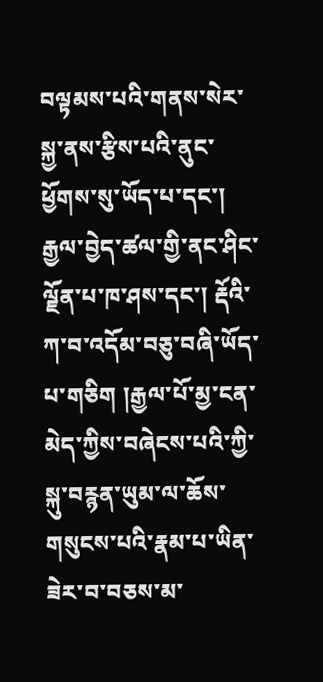བལྟམས་པའི་གནས་སེར་སྐྱ་ནས་རྩིས་པའི་ནུང་ཕྱོགས་སུ་ཡོད་པ་དང་། རྒྱལ་བྱེད་ཚལ་གྱི་ནང་ཤིང་ལྗོན་པ་ཁ་ཤས་དང་། རྡོའི་ཀ་བ་འདོམ་བཅུ་བཞི་ཡོད་པ་གཅིག །རྒྱལ་པོ་མྱ་ངན་མེད་ཀྱིས་བཞེངས་པའི་ཀྱི་སྐུ་བརྙན་ཡུམ་ལ་ཆོས་གསུངས་པའི་རྣམ་པ་ཡིན་ཟེར་བ་བཅས་མ་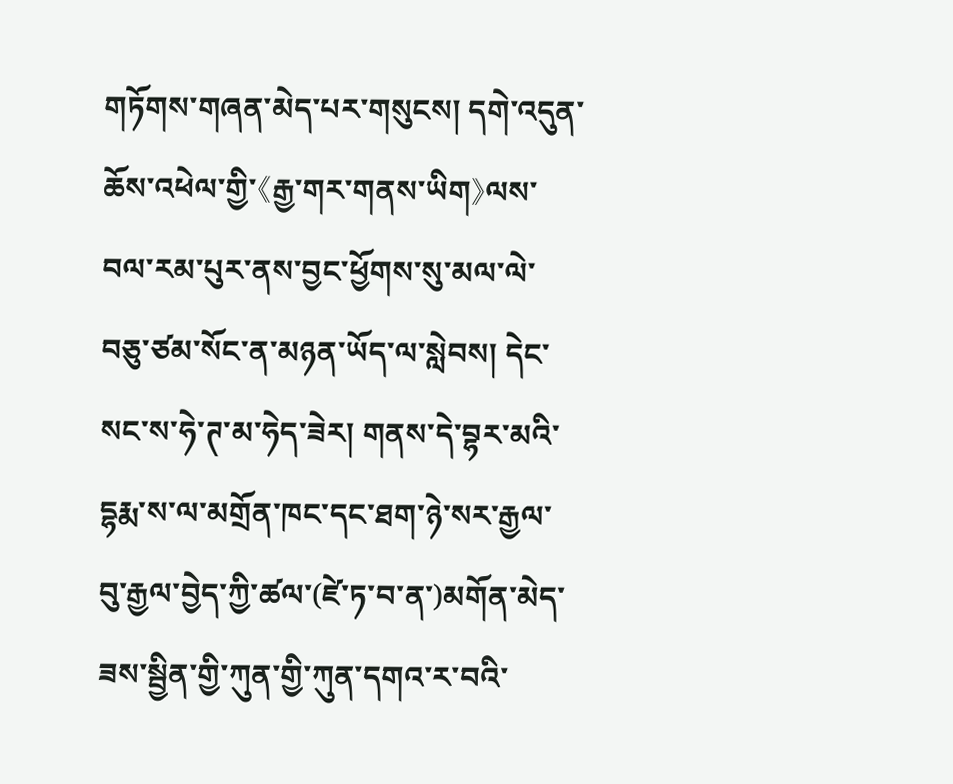གཏོགས་གཞན་མེད་པར་གསུངས། དགེ་འདུན་ཆོས་འཕེལ་གྱི་《རྒྱ་གར་གནས་ཡིག》ལས་བལ་རམ་པུར་ནས་བྱང་ཕྱོགས་སུ་མལ་ལེ་བཅུ་ཙམ་སོང་ན་མཉན་ཡོད་ལ་སླེབས། དེང་སང་ས་ཧེ་ཊ་མ་ཧེད་ཟེར། གནས་དེ་བྷར་མའི་དྷརྨ་ས་ལ་མགྲོན་ཁང་དང་ཐག་ཉེ་སར་རྒྱལ་བུ་རྒྱལ་བྱེད་ཀྱི་ཚལ་(ཛེ་ཏ་བ་ན་)མགོན་མེད་ཟས་སྦྱིན་གྱི་ཀུན་གྱི་ཀུན་དགའ་ར་བའི་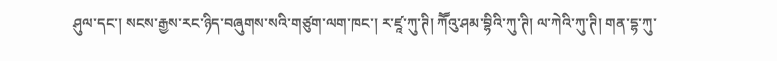ཤུལ་དང་། སངས་རྒྱས་རང་ཉིད་བཞུགས་སའི་གཙུག་ལག་ཁང་། ར་ཛཱ་ཀུ་ཊི། ཀཽའུ་ཤམ་བྷིའི་ཀུ་ཊི། ལ་ཀེའི་ཀུ་ཊི། གན་དྷ་ཀུ་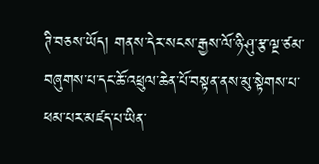ཊི་བཅས་ཡོད། གནས་དེར་སངས་རྒྱས་ལོ་ཉི་ཤུ་རྩ་ལྔ་ཙམ་བཞུགས་པ་དང་ཆོ་འཕྲུལ་ཆེན་པོ་བསྟན་ནས་མུ་སྟེགས་པ་ཕམ་པར་མཛད་པ་ཡིན་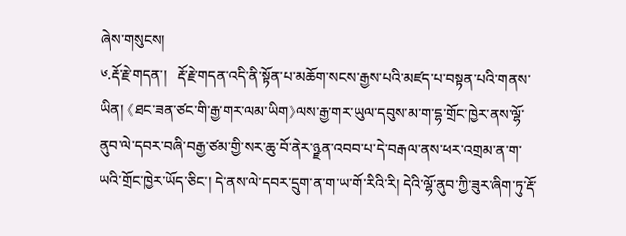ཞེས་གསུངས།
༦.རྡོ་རྗེ་གདན་།   རྡོ་རྗེ་གདན་འདི་ནི་སྟོན་པ་མཆོག་སངས་རྒྱས་པའི་མཛད་པ་བསྟན་པའི་གནས་ཡིན། 《ཐང་ཟན་ཙང་གི་རྒྱ་གར་ལམ་ཡིག》ལས་རྒྱ་གར་ཡུལ་དབུས་མ་ག་དྷ་གྲོང་ཁྱེར་ནས་ལྷོ་ནུབ་ལེ་དབར་བཞི་བརྒྱ་ཙམ་གྱི་སར་ཆུ་བོ་ནེར་ཉྫན་འབབ་པ་དེ་བརྒལ་ནས་ཕར་འགྲམ་ན་ག་ཡའི་གྲོང་ཁྱེར་ཡོད་ཅིང་། དེ་ནས་ལེ་དབར་དྲུག་ན་ག་ཡ་གོ་རིའི་རི། དེའི་ལྷོ་ནུབ་ཀྱི་ཟུར་ཞིག་ཏུ་རྡོ་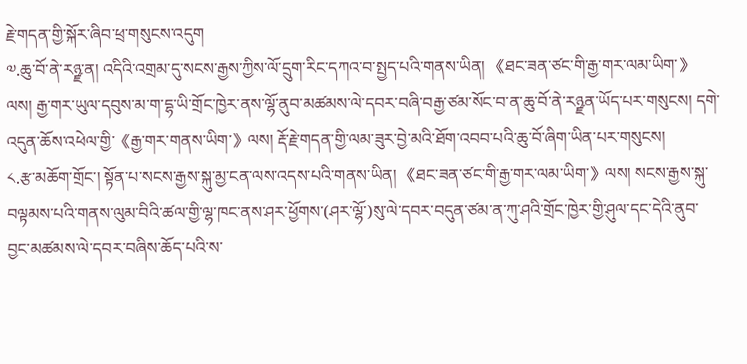རྗེ་གདན་གྱི་སྐོར་ཞིབ་ཕྲ་གསུངས་འདུག
༧.ཆུ་བོ་ནེ་རཉྫ་ན། འདིའི་འགྲམ་དུ་སངས་རྒྱས་ཀྱིས་ལོ་དྲུག་རིང་དཀའ་བ་སྤྱད་པའི་གནས་ཡིན། 《ཐང་ཟན་ཙང་གི་རྒྱ་གར་ལམ་ཡིག་》ལས། རྒྱ་གར་ཡུལ་དབུས་མ་ག་དྷ་ཡི་གྲོང་ཁྱེར་ནས་ལྷོ་ནུབ་མཚམས་ལེ་དབར་བཞི་བརྒྱ་ཙམ་སོང་བ་ན་ཆུ་བོ་ནེ་རཉྫན་ཡོད་པར་གསུངས། དགེ་འདུན་ཆོས་འཕེལ་གྱི་《རྒྱ་གར་གནས་ཡིག་》ལས། རྡོ་རྗེ་གདན་གྱི་ལམ་ཟུར་བྱེ་མའི་ཐོག་འབབ་པའི་ཆུ་བོ་ཞིག་ཡིན་པར་གསུངས།
༨.རྩ་མཆོག་གྲོང་། སྟོན་པ་སངས་རྒྱས་སྐུ་མྱ་ངན་ལས་འདས་པའི་གནས་ཡིན། 《ཐང་ཟན་ཙང་གི་རྒྱ་གར་ལམ་ཡིག་》ལས། སངས་རྒྱས་སྐུ་བལྟམས་པའི་གནས་ལུམ་བིའི་ཚལ་གྱི་ལྷ་ཁང་ནས་ཤར་ཕྱོགས་(ཤར་ལྷོ་)སུ་ལེ་དབར་བདུན་ཙམ་ན་ཀུ་ཤའི་གྲོང་ཁྱེར་གྱི་ཤུལ་དང་དེའི་ནུབ་བྱང་མཚམས་ལེ་དབར་བཞིས་ཆོད་པའི་ས་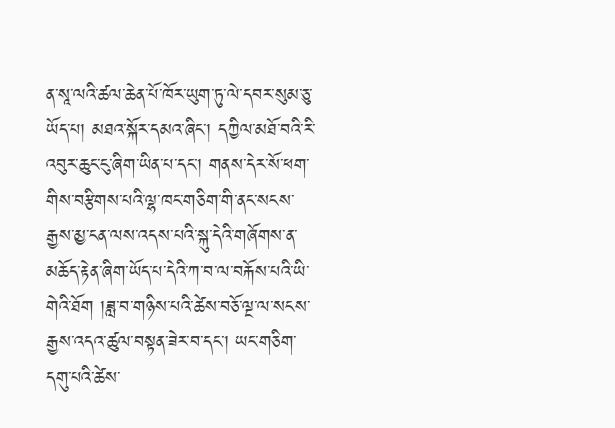ན་སཱ་ལའི་ཚལ་ཆེན་པོ་ཁོར་ཡུག་ཏུ་ལེ་དབར་སུམ་ཅུ་ཡོད་པ། མཐའ་སྐོར་དམའ་ཞིང་། དཀྱིལ་མཐོ་བའི་རི་འབུར་ཆུང་ངུ་ཞིག་ཡིན་པ་དང་། གནས་དེར་སོ་ཕག་གིས་བརྩིགས་པའི་ལྷ་ཁང་གཅིག་གི་ནང་སངས་རྒྱས་མྱ་ངན་ལས་འདས་པའི་སྐུ་དེའི་གཞོགས་ན་མཆོད་རྟེན་ཞིག་ཡོད་པ་དེའི་ཀ་བ་ལ་བརྐོས་པའི་ཡི་གེའི་ཐོག །ཟླ་བ་གཉིས་པའི་ཚེས་བཅོ་ལྔ་ལ་སངས་རྒྱས་འདའ་ཚུལ་བསྟན་ཟེར་བ་དང་། ཡང་གཅིག་དགུ་པའི་ཚེས་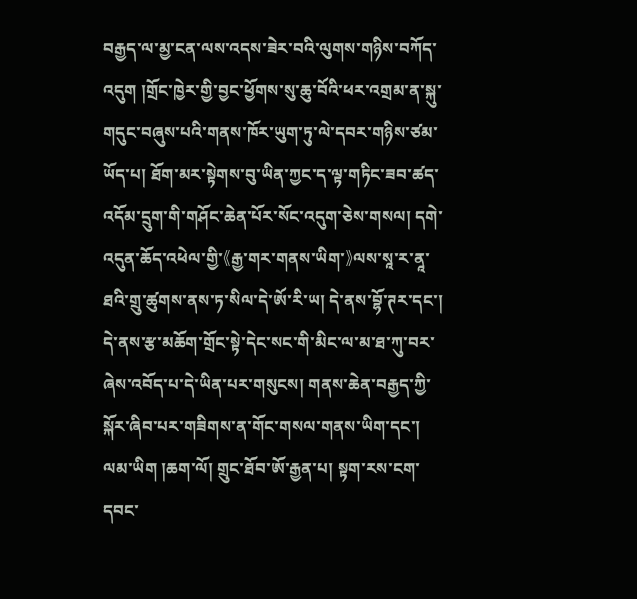བརྒྱད་ལ་མྱ་ངན་ལས་འདས་ཟེར་བའི་ལུགས་གཉིས་བཀོད་འདུག །གྲོང་ཁྱེར་གྱི་བྱང་ཕྱོགས་སུ་ཆུ་བོའི་ཕར་འགྲམ་ན་སྐུ་གདུང་བཞུས་པའི་གནས་ཁོར་ཡུག་ཏུ་ལེ་དབར་གཉིས་ཙམ་ཡོད་པ། ཐོག་མར་སྟེགས་བུ་ཡིན་ཀྱང་ད་ལྟ་གཏིང་ཟབ་ཚད་འདོམ་དྲུག་གི་གཤོང་ཆེན་པོར་སོང་འདུག་ཅེས་གསལ། དགེ་འདུན་ཆོད་འཕེལ་གྱི་《རྒྱ་གར་གནས་ཡིག་》ལས་སཱ་ར་ནཱ་ཐའི་གྲུ་ཚུགས་ནས་ཏ་སིལ་དེ་ཨོ་རི་ཡ། དེ་ནས་བྷོ་ཊར་དང་། དེ་ནས་རྩ་མཆོག་གྲོང་སྟེ་དེང་སང་གི་མིང་ལ་མ་ཐ་ཀུ་བར་ཞེས་འབོད་པ་དེ་ཡིན་པར་གསུངས། གནས་ཆེན་བརྒྱད་ཀྱི་སྐོར་ཞིབ་པར་གཟིགས་ན་གོང་གསལ་གནས་ཡིག་དང་། ལམ་ཡིག །ཆག་ལོ། གྲུང་ཐོབ་ཨོ་རྒྱན་པ། སྟག་རས་ངག་དབང་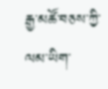རྒྱ་མཚོ་བཅས་ཀྱི་ལམ་ཡིག་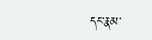དང་རྣམ་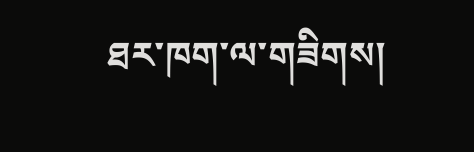ཐར་ཁག་ལ་གཟིགས།